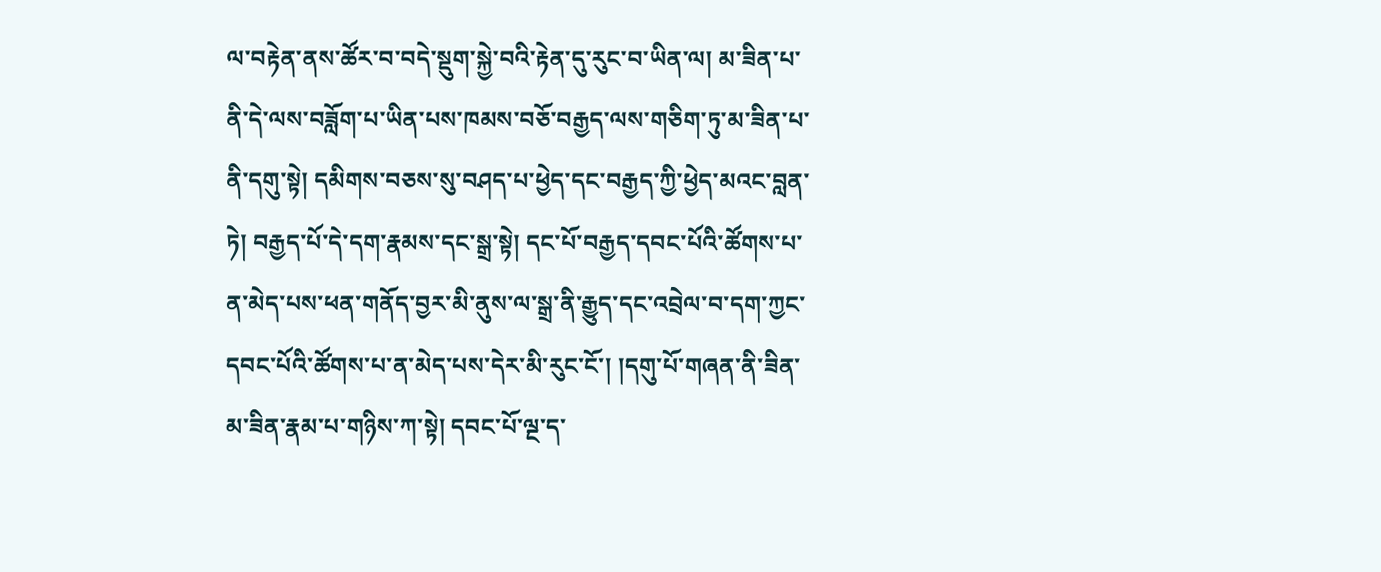ལ་བརྟེན་ནས་ཚོར་བ་བདེ་སྡུག་སྐྱེ་བའི་རྟེན་དུ་རུང་བ་ཡིན་ལ། མ་ཟིན་པ་ནི་དེ་ལས་བཟློག་པ་ཡིན་པས་ཁམས་བཅོ་བརྒྱད་ལས་གཅིག་ཏུ་མ་ཟིན་པ་ནི་དགུ་སྟེ། དམིགས་བཅས་སུ་བཤད་པ་ཕྱེད་དང་བརྒྱད་ཀྱི་ཕྱེད་མའང་བླན་ཏེ། བརྒྱད་པོ་དེ་དག་རྣམས་དང་སྒྲ་སྟེ། དང་པོ་བརྒྱད་དབང་པོའི་ཚོགས་པ་ན་མེད་པས་ཕན་གནོད་བྱར་མི་ནུས་ལ་སྒྲ་ནི་རྒྱུད་དང་འབྲེལ་བ་དག་ཀྱང་དབང་པོའི་ཚོགས་པ་ན་མེད་པས་དེར་མི་རུང་ངོ་། །དགུ་པོ་གཞན་ནི་ཟིན་མ་ཟིན་རྣམ་པ་གཉིས་ཀ་སྟེ། དབང་པོ་ལྔ་ད་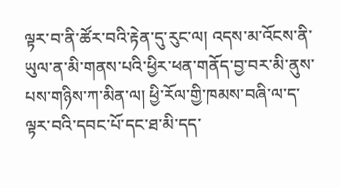ལྟར་བ་ནི་ཚོར་བའི་རྟེན་དུ་རུང་ལ། འདས་མ་འོངས་ནི་ཡུལ་ན་མི་གནས་པའི་ཕྱིར་ཕན་གནོད་བྱ་བར་མི་ནུས་པས་གཉིས་ཀ་མིན་ལ། ཕྱི་རོལ་གྱི་ཁམས་བཞི་ལ་ད་ལྟར་བའི་དབང་པོ་དང་ཐ་མི་དད་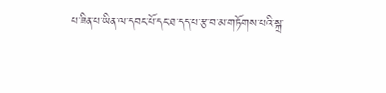པ་ཟིན་པ་ཡིན་ལ་དབང་པོ་དང་ཐ་དད་པ་རྩ་བ་མ་གཏོགས་པའི་སྐྲ་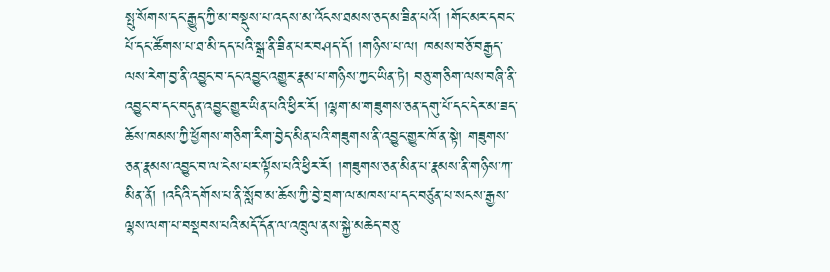སྤུ་སོགས་དང་རྒྱུད་ཀྱི་མ་བསྡུས་པ་འདས་མ་འོངས་ཐམས་ཅད་མ་ཟིན་པའོ། །གོང་མར་དབང་པོ་དང་ཚོགས་པ་ཐ་མི་དད་པའི་སྒྲ་ནི་ཟིན་པར་བཤད་དོ། །གཉིས་པ་ལ། ཁམས་བཅོ་བརྒྱད་ལས་རེག་བྱ་ནི་འབྱུང་བ་དང་འབྱུང་འགྱུར་རྣམ་པ་གཉིས་ཀྱང་ཡིན་ཏེ། བཅུ་གཅིག་ལས་བཞི་ནི་འབྱུང་བ་དང་བདུན་འབྱུང་གྱུར་ཡིན་པའི་ཕྱིར་རོ། །ལྷག་མ་གཟུགས་ཅན་དགུ་པོ་དང་དེར་མ་ཟད་ཆོས་ཁམས་ཀྱི་ཕྱོགས་གཅིག་རིག་བྱེད་མིན་པའི་གཟུགས་ནི་འབྱུང་གྱུར་ཁོ་ན་སྟེ། གཟུགས་ཅན་རྣམས་འབྱུང་བ་ལ་ངེས་པར་ལྟོས་པའི་ཕྱིར་རོ། །གཟུགས་ཅན་མིན་པ་རྣམས་ནི་གཉིས་ཀ་མིན་ནོ། །འདིའི་དགོས་པ་ནི་སློབ་མ་ཆོས་ཀྱི་བྱེ་བྲག་ལ་མཁས་པ་དང་བཙུན་པ་སངས་རྒྱས་ལྷས་ལག་པ་བསྡབས་པའི་མདོ་དོན་ལ་འཁྲུལ་ནས་སྐྱེ་མཆེད་བཅུ་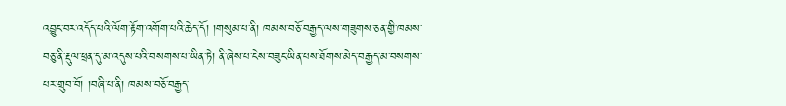འབྱུང་བར་འདོད་པའི་ལོག་རྟོག་འགོག་པའི་ཆེད་དོ། །གསུམ་པ་ནི། ཁམས་བཅོ་བརྒྱད་ལས་གཟུགས་ཅན་གྱི་ཁམས་བཅུ་ནི་རྡུལ་ཕྲན་དུ་མ་འདུས་པའི་བསགས་པ་ཡིན་ཏེ། ནི་ཞེས་པ་ངེས་བཟུང་ཡིན་པས་ཐོགས་མེད་བརྒྱད་མ་བསགས་པར་གྲུབ་བོ། །བཞི་པ་ནི། ཁམས་བཅོ་བརྒྱད་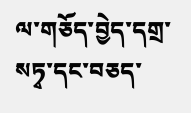ལ་གཅོད་བྱེད་དགྲ་སཏྭ་དང་བཅད་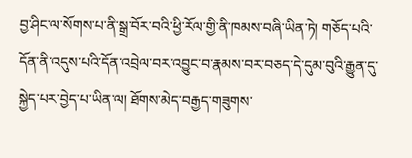བྱ་ཤིང་ལ་སོགས་པ་ནི་སྒྲ་བོར་བའི་ཕྱི་རོལ་གྱི་ནི་ཁམས་བཞི་ཡིན་ཏེ། གཅོད་པའི་དོན་ནི་འདུས་པའི་དོན་འབྲེལ་བར་འབྱུང་བ་རྣམས་བར་བཅད་དེ་དུམ་བུའི་རྒྱུན་དུ་སྐྱེད་པར་བྱེད་པ་ཡིན་ལ། ཐོགས་མེད་བརྒྱད་གཟུགས་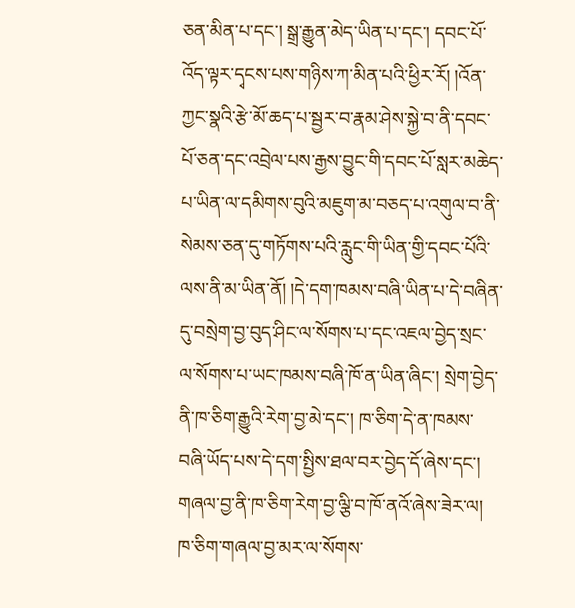ཅན་མིན་པ་དང་། སྒྲ་རྒྱུན་མེད་ཡིན་པ་དང་། དབང་པོ་འོད་ལྟར་དྭངས་པས་གཉིས་ཀ་མིན་པའི་ཕྱིར་རོ། །འོན་ཀྱང་སྣའི་རྩེ་མོ་ཆད་པ་སྦྱར་བ་རྣམ་ཤེས་སྐྱེ་བ་ནི་དབང་པོ་ཅན་དང་འབྲེལ་པས་རྒྱས་བྱུང་གི་དབང་པོ་སླར་མཆེད་པ་ཡིན་ལ་དམིགས་བུའི་མཇུག་མ་བཅད་པ་འགུལ་བ་ནི་སེམས་ཅན་དུ་གཏོགས་པའི་རླུང་གི་ཡིན་གྱི་དབང་པོའི་ལས་ནི་མ་ཡིན་ནོ། །དེ་དག་ཁམས་བཞི་ཡིན་པ་དེ་བཞིན་དུ་བསྲེག་བྱ་བུད་ཤིང་ལ་སོགས་པ་དང་འཇལ་བྱེད་སྲང་ལ་སོགས་པ་ཡང་ཁམས་བཞི་ཁོ་ན་ཡིན་ཞིང་། སྲེག་བྱེད་ནི་ཁ་ཅིག་རྒྱུའི་རེག་བྱ་མེ་དང་། ཁ་ཅིག་དེ་ན་ཁམས་བཞི་ཡོད་པས་དེ་དག་སྤྱིས་ཐལ་བར་བྱེད་དོ་ཞེས་དང་། གཞལ་བྱ་ནི་ཁ་ཅིག་རེག་བྱ་ལྕི་བ་ཁོ་ནའོ་ཞེས་ཟེར་ལ། ཁ་ཅིག་གཞལ་བྱ་མར་ལ་སོགས་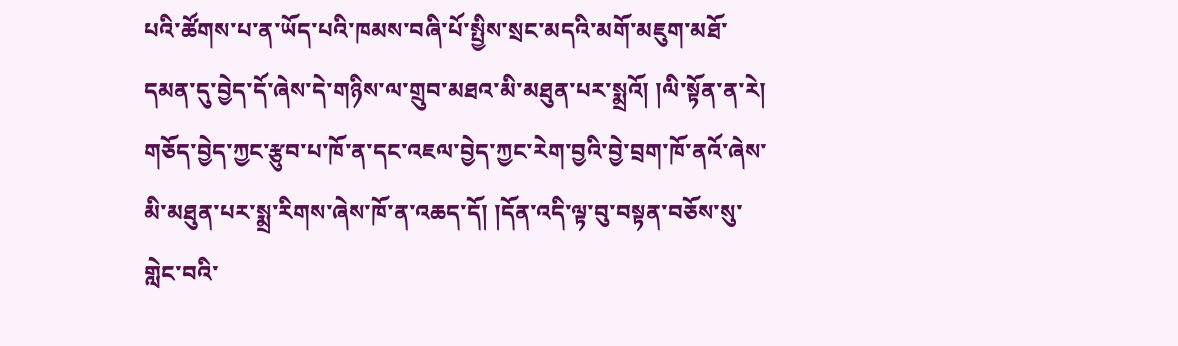པའི་ཚོགས་པ་ན་ཡོད་པའི་ཁམས་བཞི་པོ་སྤྱིས་སྲང་མདའི་མགོ་མཇུག་མཐོ་དམན་དུ་བྱེད་དོ་ཞེས་དེ་གཉིས་ལ་གྲུབ་མཐའ་མི་མཐུན་པར་སྨྲའོ། །ལི་སྟོན་ན་རེ། གཅོད་བྱེད་ཀྱང་རྩུབ་པ་ཁོ་ན་དང་འཇལ་བྱེད་ཀྱང་རེག་བྱའི་བྱེ་བྲག་ཁོ་ནའོ་ཞེས་མི་མཐུན་པར་སྨྲ་རིགས་ཞེས་ཁོ་ན་འཆད་དོ། །དོན་འདི་ལྟ་བུ་བསྟན་བཅོས་སུ་གླེང་བའི་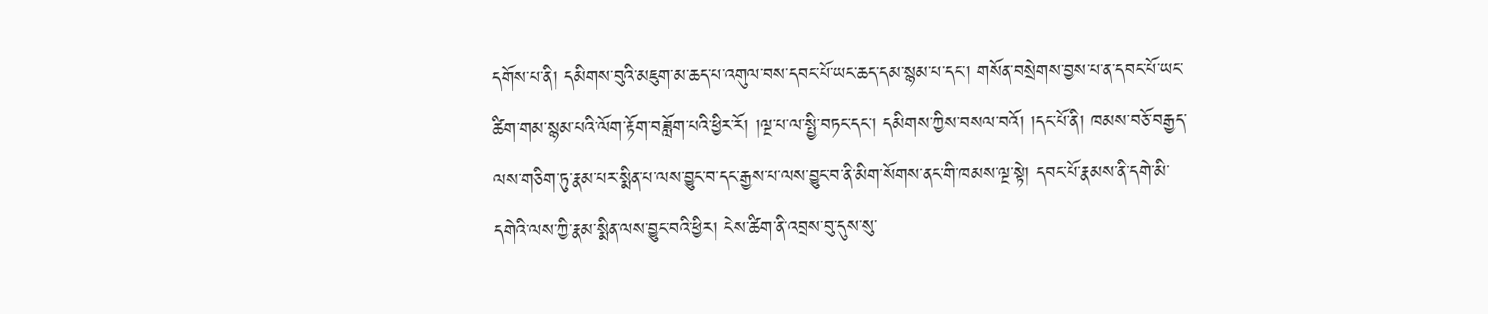དགོས་པ་ནི། དམིགས་བུའི་མཇུག་མ་ཆད་པ་འགུལ་བས་དབང་པོ་ཡང་ཆད་དམ་སྙམ་པ་དང་། གསོན་བསྲེགས་བྱས་པ་ན་དབང་པོ་ཡང་ཚིག་གམ་སྙམ་པའི་ལོག་རྟོག་བཟློག་པའི་ཕྱིར་རོ། །ལྔ་པ་ལ་སྤྱི་བཏང་དང་། དམིགས་ཀྱིས་བསལ་བའོ། །དང་པོ་ནི། ཁམས་བཅོ་བརྒྱད་ལས་གཅིག་ཏུ་རྣམ་པར་སྨིན་པ་ལས་བྱུང་བ་དང་རྒྱས་པ་ལས་བྱུང་བ་ནི་མིག་སོགས་ནང་གི་ཁམས་ལྔ་སྟེ། དབང་པོ་རྣམས་ནི་དགེ་མི་དགེའི་ལས་ཀྱི་རྣམ་སྨིན་ལས་བྱུང་བའི་ཕྱིར། ངེས་ཚིག་ནི་འབྲས་བུ་དུས་སུ་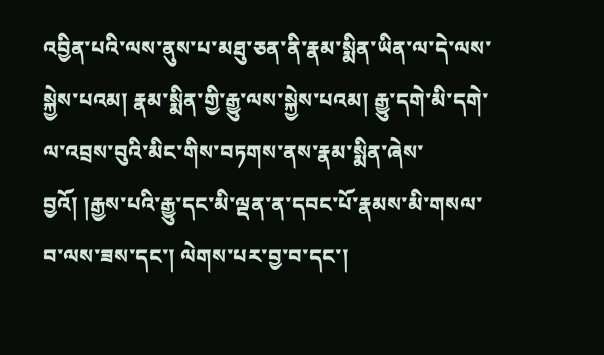འབྱིན་པའི་ལས་ནུས་པ་མཐུ་ཅན་ནི་རྣམ་སྨིན་ཡིན་ལ་དེ་ལས་སྐྱེས་པའམ། རྣམ་སྨིན་གྱི་རྒྱུ་ལས་སྐྱེས་པའམ། རྒྱུ་དགེ་མི་དགེ་ལ་འབྲས་བུའི་མིང་གིས་བཏགས་ནས་རྣམ་སྨིན་ཞེས་བྱའོ། །རྒྱས་པའི་རྒྱུ་དང་མི་ལྡན་ན་དབང་པོ་རྣམས་མི་གསལ་བ་ལས་ཟས་དང་། ལེགས་པར་བྱ་བ་དང་།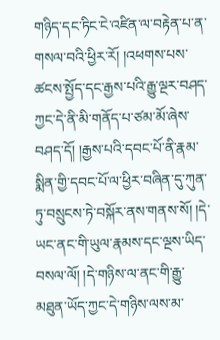གཉིད་དང་ཏིང་ངེ་འཛིན་ལ་བརྟེན་པ་ན་གསལ་བའི་ཕྱིར་རོ། །འཕགས་པས་ཚངས་སྤྱོད་དང་རྒྱས་པའི་རྒྱུ་ལྔར་བཤད་ཀྱང་དེ་ནི་མི་གནོད་པ་ཙམ་མོ་ཞེས་བཤད་དོ། །རྒྱས་པའི་དབང་པོ་ནི་རྣམ་སྨིན་གྱི་དབང་པོ་ལ་ཕྱིར་བཞིན་དུ་ཀུན་ཏུ་བསྲུངས་ཏེ་བསྐོར་ནས་གནས་སོ། །དེ་ཡང་ནང་གི་ཡུལ་རྣམས་དང་ལྔས་ཡིད་བསལ་ལོ། །དེ་གཉིས་ལ་ནང་གི་རྒྱུ་མཐུན་ཡོད་ཀྱང་དེ་གཉིས་ལས་མ་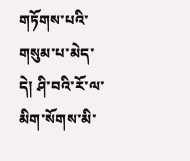གཏོགས་པའི་གསུམ་པ་མེད་དེ། ཤི་བའི་རོ་ལ་མིག་སོགས་མི་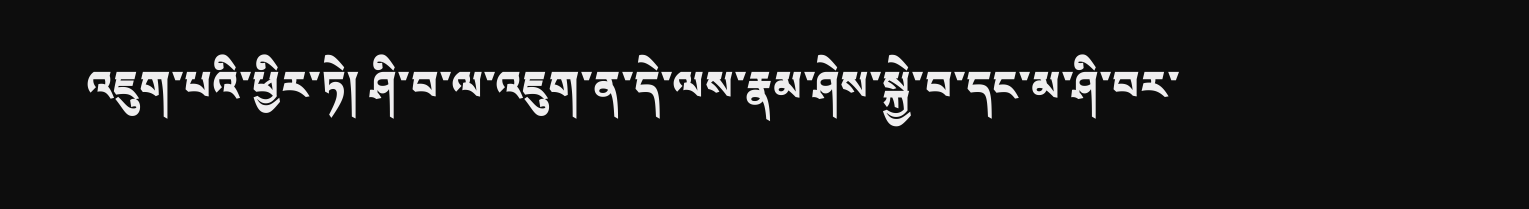འཇུག་པའི་ཕྱིར་ཏེ། ཤི་བ་ལ་འཇུག་ན་དེ་ལས་རྣམ་ཤེས་སྐྱེ་བ་དང་མ་ཤི་བར་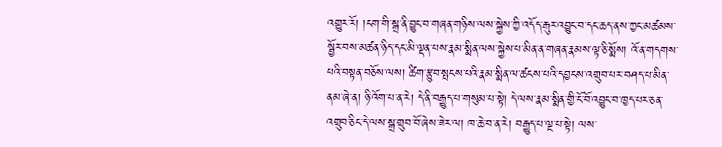འགྱུར་རོ། །ངག་གི་སྒྲ་ནི་བྱུང་བ་གཞན་གཉིས་ལས་སྐྱེས་ཀྱི་འདོད་རྒུར་འབྱུང་བ་དང་ཆད་ནས་ཀྱང་མཚམས་སྦྱོར་བས་མཚན་ཉིད་དང་མི་ལྡན་པས་རྣམ་སྨིན་ལས་སྐྱེས་པ་མིན་ན་གཞན་རྣམས་ལྟ་ཅི་སྨོས། འོ་ན་གདགས་པའི་བསྟན་བཅོས་ལས། ཚིག་རྩུབ་སྤངས་པའི་རྣམ་སྨིན་ལ་ཚངས་པའི་དབྱངས་འགྲུབ་པར་བཤད་པ་མིན་ནམ་ཞེ་ན། ཉི་འོག་པ་ན་རེ། དེ་ནི་བརྒྱུད་པ་གསུམ་པ་སྟེ། དེ་ལས་རྣམ་སྨིན་གྱི་ངོ་བོ་འབྱུང་བ་ཁྱད་པར་ཅན་འགྲུབ་ཅིང་དེ་ལས་སྒྲ་གྲུབ་བོ་ཞེས་ཟེར་ལ། ཁ་ཆེ་བ་ན་རེ། བརྒྱུད་པ་ལྔ་པ་སྟེ། ལས་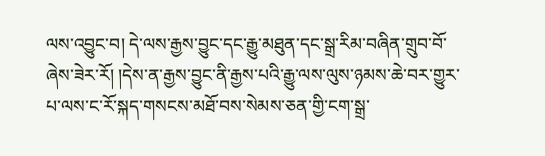ལས་འབྱུང་བ། དེ་ལས་རྒྱས་བྱུང་དང་རྒྱུ་མཐུན་དང་སྒྲ་རིམ་བཞིན་གྲུབ་བོ་ཞེས་ཟེར་རོ། །དེས་ན་རྒྱས་བྱུང་ནི་རྒྱས་པའི་རྒྱུ་ལས་ལུས་ཉམས་ཆེ་བར་གྱུར་པ་ལས་ང་རོ་སྐད་གསངས་མཐོ་བས་སེམས་ཅན་གྱི་ངག་སྒྲ་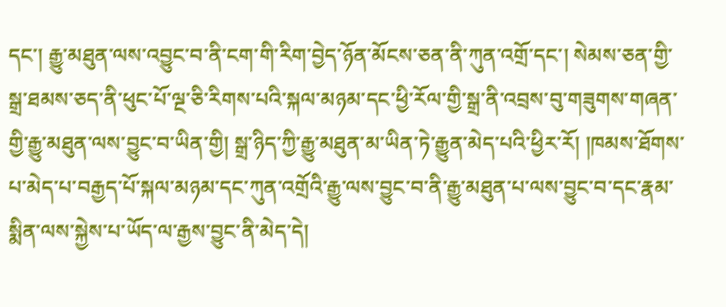དང་། རྒྱུ་མཐུན་ལས་འབྱུང་བ་ནི་ངག་གི་རིག་བྱེད་ཉོན་མོངས་ཅན་ནི་ཀུན་འགྲོ་དང་། སེམས་ཅན་གྱི་སྒྲ་ཐམས་ཅད་ནི་ཕུང་པོ་ལྔ་ཅི་རིགས་པའི་སྐལ་མཉམ་དང་ཕྱི་རོལ་གྱི་སྒྲ་ནི་འབྲས་བུ་གཟུགས་གཞན་གྱི་རྒྱུ་མཐུན་ལས་བྱུང་བ་ཡིན་གྱི། སྒྲ་ཉིད་ཀྱི་རྒྱུ་མཐུན་མ་ཡིན་ཏེ་རྒྱུན་མེད་པའི་ཕྱིར་རོ། །ཁམས་ཐོགས་པ་མེད་པ་བརྒྱད་པོ་སྐལ་མཉམ་དང་ཀུན་འགྲོའི་རྒྱུ་ལས་བྱུང་བ་ནི་རྒྱུ་མཐུན་པ་ལས་བྱུང་བ་དང་རྣམ་སྨིན་ལས་སྐྱེས་པ་ཡོད་ལ་རྒྱས་བྱུང་ནི་མེད་དེ།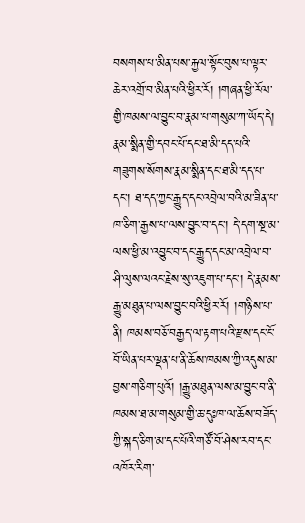བསགས་པ་མིན་པས་རྐྱལ་སྟོང་བུས་པ་ལྟར་ཆེར་འགྲོ་བ་མིན་པའི་ཕྱིར་རོ། །གཞན་ཕྱི་རོལ་གྱི་ཁམས་ལ་བྱུང་བ་རྣམ་པ་གསུམ་ཀ་ཡོད་དེ། རྣམ་སྨིན་གྱི་དབང་པོ་དང་ཐ་མི་དད་པའི་གཟུགས་སོགས་རྣམ་སྨིན་དང་ཐ་མི་དད་པ་དང་། ཐ་དད་ཀྱང་རྒྱུད་དང་འབྲེལ་བའི་མ་ཟིན་པ་ཁ་ཅིག་རྒྱས་པ་ལས་བྱུང་བ་དང་། དེ་དག་སྔ་མ་ལས་ཕྱི་མ་འབྱུང་བ་དང་རྒྱུད་དང་མ་འབྲེལ་བ་ཤི་ལུས་ལའང་རྗེས་སུ་འཇུག་པ་དང་། དེ་རྣམས་རྒྱུ་མཐུན་པ་ལས་བྱུང་བའི་ཕྱིར་རོ། །གཉིས་པ་ནི། ཁམས་བཅོ་བརྒྱད་ལ་རྟག་པའི་རྫས་དང་ངོ་བོ་ཡིན་པར་ལྡན་པ་ནི་ཆོས་ཁམས་ཀྱི་འདུས་མ་བྱས་གཅིག་པུའོ། །རྒྱུ་མཐུན་ལས་མ་བྱུང་བ་ནི་ཁམས་ཐ་མ་གསུམ་གྱི་ཆ་དུཿཁ་ལ་ཆོས་བཟོད་ཀྱི་སྐད་ཅིག་མ་དང་པོའི་གཙོ་བོ་ཤེས་རབ་དང་འཁོར་རིག་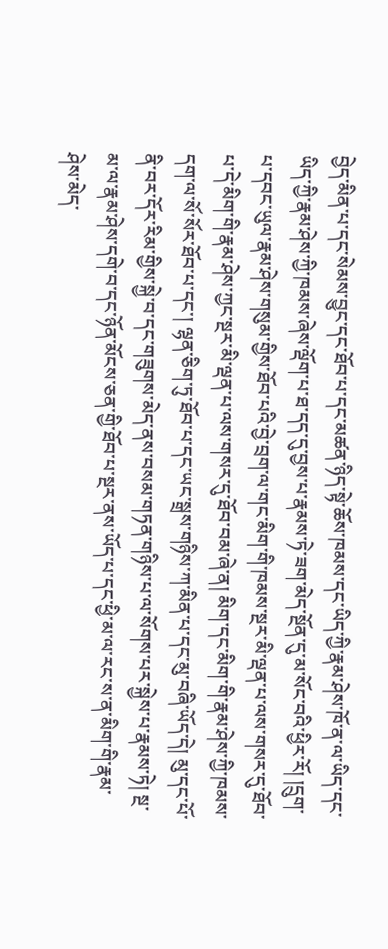བྱེད་མིན་པ་དང་སེམས་བྱུང་དང་ཐོབ་པ་དང་མཚན་ཉིད་སྟེ་ཆོས་ཁམས་དང་ཡིད་ཀྱི་རྣམ་ཤེས་ཁོ་ན་ལ་ཡིད་དང་ཡིད་ཀྱི་རྣམ་ཤེས་ཀྱི་ཁམས་ཞེས་ལྡོག་པ་ཐ་དད་དུ་བྱས་པ་རྣམས་ཏེ་ཟག་མེད་སྔོན་དུ་མ་སོང་བའི་ཕྱིར་རོ། །དྲུག་པ་དབང་ཡུལ་རྣམ་ཤེས་གསུམ་གྱིས་ཐོབ་པའི་བྱེ་བྲག་ལ་གང་མིག་གི་ཁམས་སྔར་མི་ལྡན་པ་ལས་གསར་དུ་ཐོབ་པ་དེ་མིག་གི་རྣམ་ཤེས་ཀྱང་སྔར་མི་ལྡན་པ་ལས་གསར་དུ་ཐོབ་བམ་ཞེ་ན། མིག་དང་མིག་གི་རྣམ་ཤེས་ཀྱི་ཁམས་དག་ལ་སོ་སོར་ཐོབ་པ་དང་། ལྷན་ཅིག་ཏུ་ཐོབ་པ་དང་ཡང་སྒྲས་གཉིས་ཀ་མིན་པ་དང་མུ་བཞི་ཡོད་དེ། མུ་དང་པོ་ནི་བར་དོར་རིམ་གྱིས་སྐྱེ་བ་དང་གཟུགས་མེད་ནས་བསམ་གཏན་གཉིས་པ་ལ་སོགས་པར་སྐྱེས་པ་རྣམས་ཏེ། སྔ་མ་ལ་རྣམ་ཤེས་དགེ་བ་དང་ཉོན་མོངས་ཅན་གྱི་ཐོབ་པ་སྔར་ནས་ཡོད་པ་དང་ཕྱི་མ་ལ་རང་ས་ན་མིག་གི་རྣམ་ཤེས་མེད་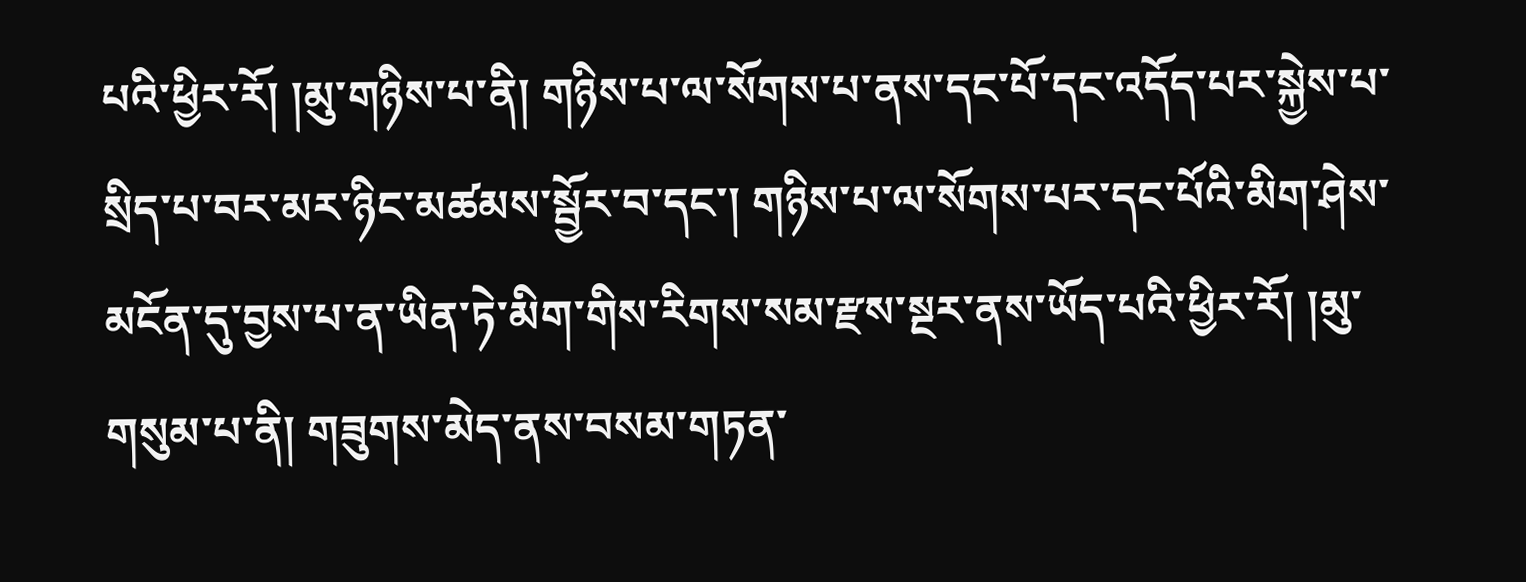པའི་ཕྱིར་རོ། །མུ་གཉིས་པ་ནི། གཉིས་པ་ལ་སོགས་པ་ནས་དང་པོ་དང་འདོད་པར་སྐྱེས་པ་སྲིད་པ་བར་མར་ཉིང་མཚམས་སྦྱོར་བ་དང་། གཉིས་པ་ལ་སོགས་པར་དང་པོའི་མིག་ཤེས་མངོན་དུ་བྱས་པ་ན་ཡིན་ཏེ་མིག་གིས་རིགས་སམ་རྫས་སྔར་ནས་ཡོད་པའི་ཕྱིར་རོ། །མུ་གསུམ་པ་ནི། གཟུགས་མེད་ནས་བསམ་གཏན་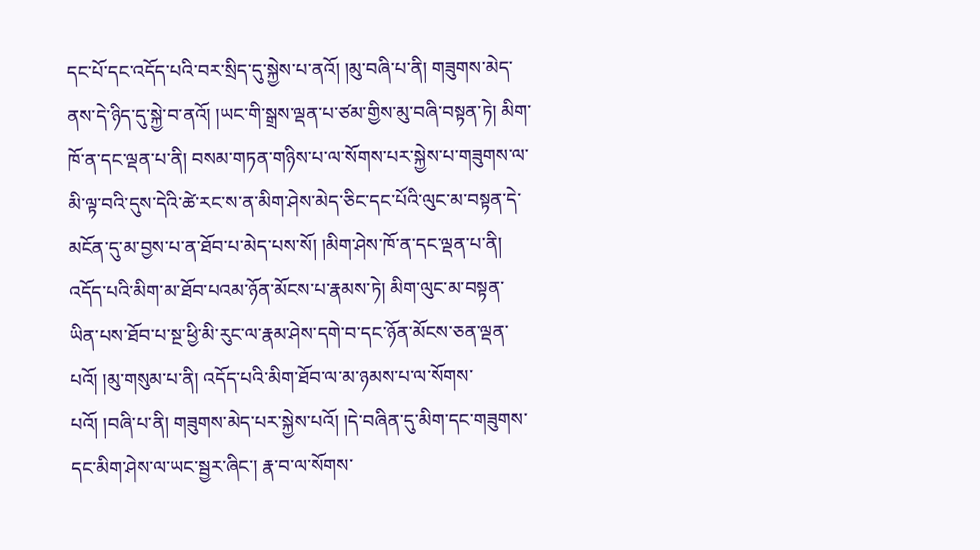དང་པོ་དང་འདོད་པའི་བར་སྲིད་དུ་སྐྱེས་པ་ནའོ། །མུ་བཞི་པ་ནི། གཟུགས་མེད་ནས་དེ་ཉིད་དུ་སྐྱེ་བ་ནའོ། །ཡང་གི་སྒྲས་ལྡན་པ་ཙམ་གྱིས་མུ་བཞི་བསྟན་ཏེ། མིག་ཁོ་ན་དང་ལྡན་པ་ནི། བསམ་གཏན་གཉིས་པ་ལ་སོགས་པར་སྐྱེས་པ་གཟུགས་ལ་མི་ལྟ་བའི་དུས་དེའི་ཚེ་རང་ས་ན་མིག་ཤེས་མེད་ཅིང་དང་པོའི་ལུང་མ་བསྟན་དེ་མངོན་དུ་མ་བྱས་པ་ན་ཐོབ་པ་མེད་པས་སོ། །མིག་ཤེས་ཁོ་ན་དང་ལྡན་པ་ནི། འདོད་པའི་མིག་མ་ཐོབ་པའམ་ཉོན་མོངས་པ་རྣམས་ཏེ། མིག་ལུང་མ་བསྟན་ཡིན་པས་ཐོབ་པ་སྔ་ཕྱི་མི་རུང་ལ་རྣམ་ཤེས་དགེ་བ་དང་ཉོན་མོངས་ཅན་ལྡན་པའོ། །མུ་གསུམ་པ་ནི། འདོད་པའི་མིག་ཐོབ་ལ་མ་ཉམས་པ་ལ་སོགས་པའོ། །བཞི་པ་ནི། གཟུགས་མེད་པར་སྐྱེས་པའོ། །དེ་བཞིན་དུ་མིག་དང་གཟུགས་དང་མིག་ཤེས་ལ་ཡང་སྦྱར་ཞིང་། རྣ་བ་ལ་སོགས་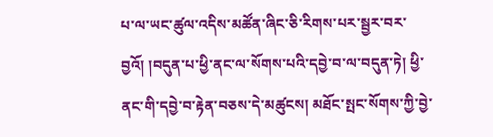པ་ལ་ཡང་ཚུལ་འདིས་མཚོན་ཞིང་ཅི་རིགས་པར་སྦྱར་བར་བྱའོ། །བདུན་པ་ཕྱི་ནང་ལ་སོགས་པའི་དབྱེ་བ་ལ་བདུན་ཏེ། ཕྱི་ནང་གི་དབྱེ་བ་རྟེན་བཅས་དེ་མཚུངས། མཐོང་སྤང་སོགས་ཀྱི་བྱེ་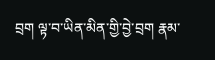བྲག ལྟ་བ་ཡིན་མིན་གྱི་བྱེ་བྲག རྣམ་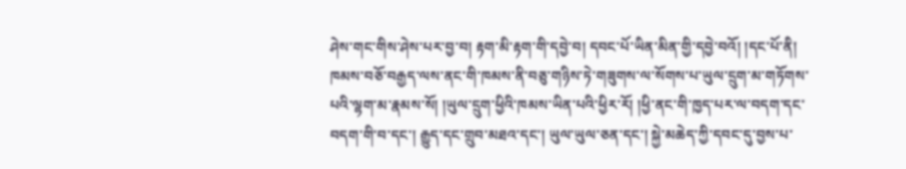ཤེས་གང་གིས་ཤེས་པར་བྱ་བ། རྟག་མི་རྟག་གི་དབྱེ་བ། དབང་པོ་ཡིན་མིན་གྱི་དབྱེ་བའོ། །དང་པོ་ནི། ཁམས་བཅོ་བརྒྱད་ལས་ནང་གི་ཁམས་ནི་བཅུ་གཉིས་ཏེ་གཟུགས་ལ་སོགས་པ་ཡུལ་དྲུག་མ་གཏོགས་པའི་ལྷག་མ་རྣམས་སོ། །ཡུལ་དྲུག་ཕྱིའི་ཁམས་ཡིན་པའི་ཕྱིར་རོ། །ཕྱི་ནང་གི་ཁྱད་པར་ལ་བདག་དང་བདག་གི་བ་དང་། རྒྱུད་དང་གྲུབ་མཐའ་དང་། ཡུལ་ཡུལ་ཅན་དང་། སྐྱེ་མཆེད་ཀྱི་དབང་དུ་བྱས་པ་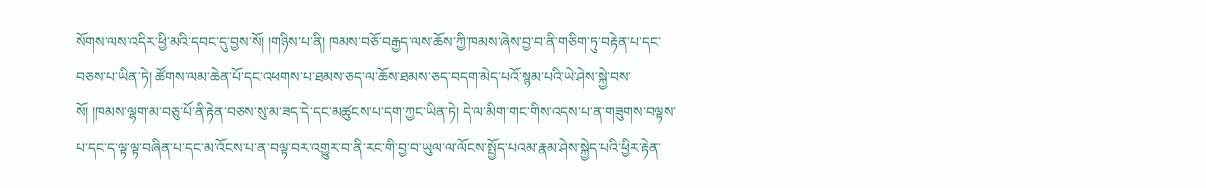སོགས་ལས་འདིར་ཕྱི་མའི་དབང་དུ་བྱས་སོ། །གཉིས་པ་ནི། ཁམས་བཅོ་བརྒྱད་ལས་ཆོས་ཀྱི་ཁམས་ཞེས་བྱ་བ་ནི་གཅིག་ཏུ་བརྟེན་པ་དང་བཅས་པ་ཡིན་ཏེ། ཚོགས་ལམ་ཆེན་པོ་དང་འཕགས་པ་ཐམས་ཅད་ལ་ཆོས་ཐམས་ཅད་བདག་མེད་པའོ་སྙམ་པའི་ཡེ་ཤེས་སྐྱེ་བས་སོ། །ཁམས་ལྷག་མ་བཅུ་པོ་ནི་རྟེན་བཅས་སུ་མ་ཟད་དེ་དང་མཚུངས་པ་དག་ཀྱང་ཡིན་ཏེ། དེ་ལ་མིག་གང་གིས་འདས་པ་ན་གཟུགས་བལྟས་པ་དང་ད་ལྟ་ལྟ་བཞིན་པ་དང་མ་འོངས་པ་ན་བལྟ་བར་འགྱུར་བ་ནི་རང་གི་བྱ་བ་ཡུལ་ལ་ལོངས་སྤྱོད་པའམ་རྣམ་ཤེས་སྐྱེད་པའི་ཕྱིར་རྟེན་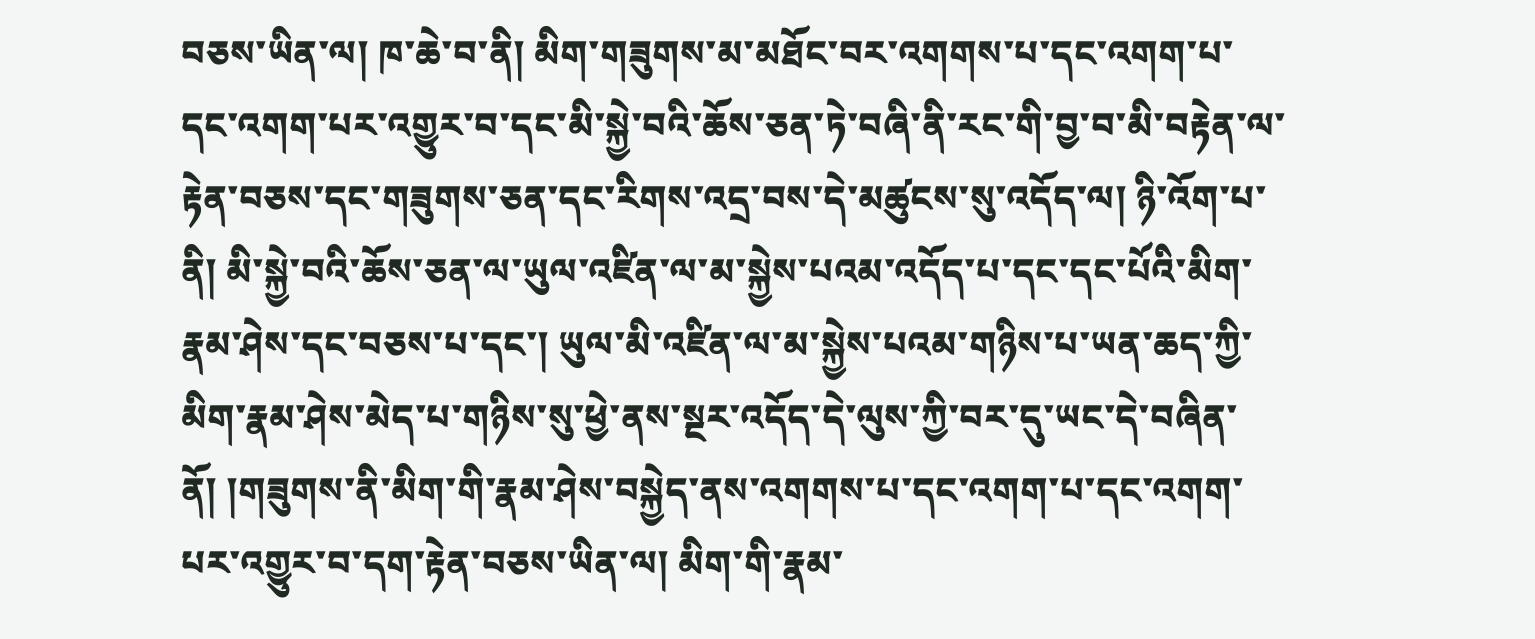བཅས་ཡིན་ལ། ཁ་ཆེ་བ་ནི། མིག་གཟུགས་མ་མཐོང་བར་འགགས་པ་དང་འགག་པ་དང་འགག་པར་འགྱུར་བ་དང་མི་སྐྱེ་བའི་ཆོས་ཅན་ཏེ་བཞི་ནི་རང་གི་བྱ་བ་མི་བརྟེན་ལ་རྟེན་བཅས་དང་གཟུགས་ཅན་དང་རིགས་འདྲ་བས་དེ་མཚུངས་སུ་འདོད་ལ། ཉི་འོག་པ་ནི། མི་སྐྱེ་བའི་ཆོས་ཅན་ལ་ཡུལ་འཛིན་ལ་མ་སྐྱེས་པའམ་འདོད་པ་དང་དང་པོའི་མིག་རྣམ་ཤེས་དང་བཅས་པ་དང་། ཡུལ་མི་འཛིན་ལ་མ་སྐྱེས་པའམ་གཉིས་པ་ཡན་ཆད་ཀྱི་མིག་རྣམ་ཤེས་མེད་པ་གཉིས་སུ་ཕྱེ་ནས་སྔར་འདོད་དེ་ལུས་ཀྱི་བར་དུ་ཡང་དེ་བཞིན་ནོ། །གཟུགས་ནི་མིག་གི་རྣམ་ཤེས་བསྐྱེད་ནས་འགགས་པ་དང་འགག་པ་དང་འགག་པར་འགྱུར་བ་དག་རྟེན་བཅས་ཡིན་ལ། མིག་གི་རྣམ་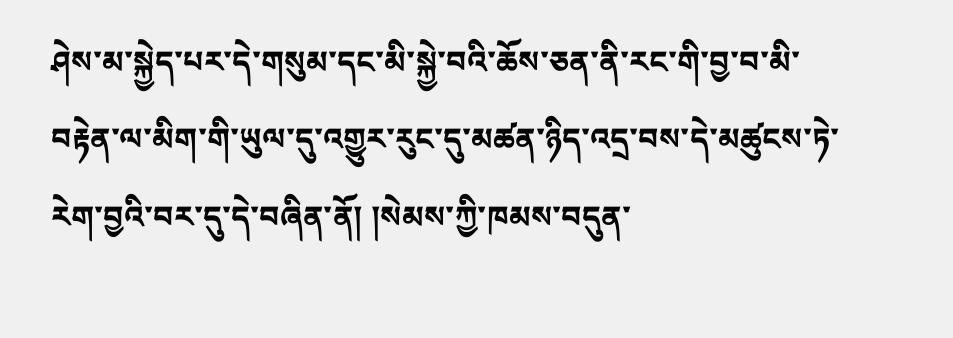ཤེས་མ་སྐྱེད་པར་དེ་གསུམ་དང་མི་སྐྱེ་བའི་ཆོས་ཅན་ནི་རང་གི་བྱ་བ་མི་བརྟེན་ལ་མིག་གི་ཡུལ་དུ་འགྱུར་རུང་དུ་མཚན་ཉིད་འདྲ་བས་དེ་མཚུངས་ཏེ་རེག་བྱའི་བར་དུ་དེ་བཞིན་ནོ། །སེམས་ཀྱི་ཁམས་བདུན་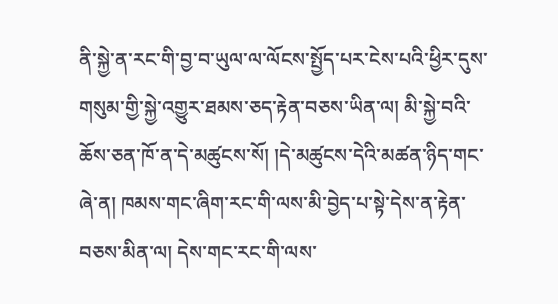ནི་སྐྱེ་ན་རང་གི་བྱ་བ་ཡུལ་ལ་ལོངས་སྤྱོད་པར་ངེས་པའི་ཕྱིར་དུས་གསུམ་གྱི་སྐྱེ་འགྱུར་ཐམས་ཅད་རྟེན་བཅས་ཡིན་ལ། མི་སྐྱེ་བའི་ཆོས་ཅན་ཁོ་ན་དེ་མཚུངས་སོ། །དེ་མཚུངས་དེའི་མཚན་ཉིད་གང་ཞེ་ན། ཁམས་གང་ཞིག་རང་གི་ལས་མི་བྱེད་པ་སྟེ་དེས་ན་རྟེན་བཅས་མིན་ལ། དེས་གང་རང་གི་ལས་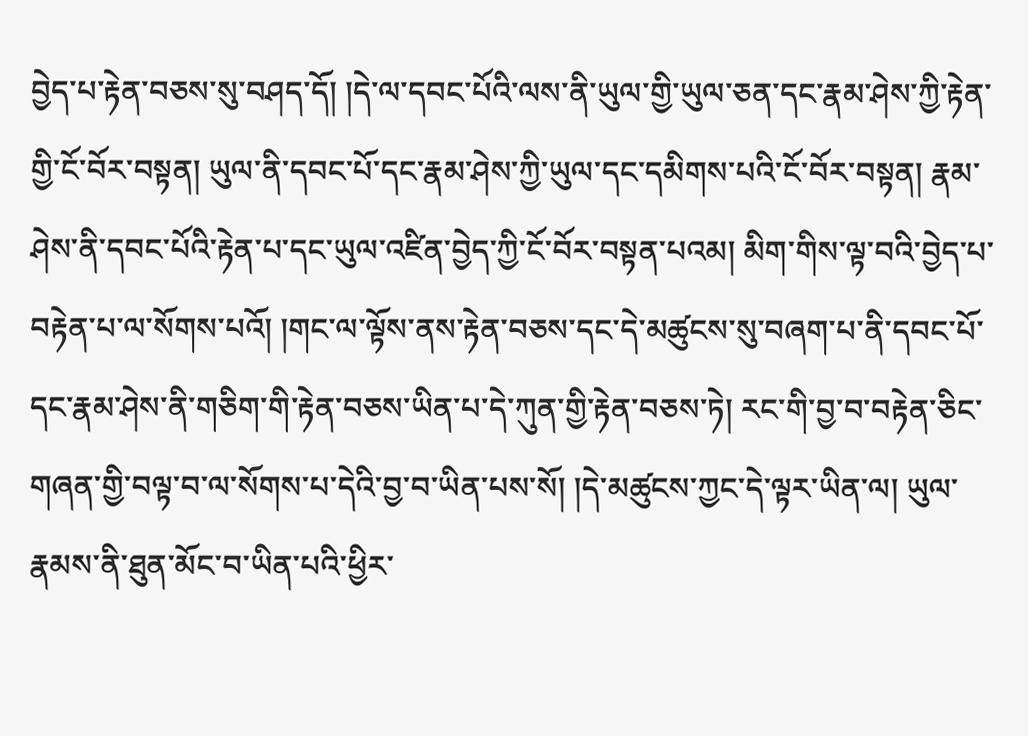བྱེད་པ་རྟེན་བཅས་སུ་བཤད་དོ། །དེ་ལ་དབང་པོའི་ལས་ནི་ཡུལ་གྱི་ཡུལ་ཅན་དང་རྣམ་ཤེས་ཀྱི་རྟེན་གྱི་ངོ་བོར་བསྟན། ཡུལ་ནི་དབང་པོ་དང་རྣམ་ཤེས་ཀྱི་ཡུལ་དང་དམིགས་པའི་ངོ་བོར་བསྟན། རྣམ་ཤེས་ནི་དབང་པོའི་རྟེན་པ་དང་ཡུལ་འཛིན་བྱེད་ཀྱི་ངོ་བོར་བསྟན་པའམ། མིག་གིས་ལྟ་བའི་བྱེད་པ་བརྟེན་པ་ལ་སོགས་པའོ། །གང་ལ་ལྟོས་ནས་རྟེན་བཅས་དང་དེ་མཚུངས་སུ་བཞག་པ་ནི་དབང་པོ་དང་རྣམ་ཤེས་ནི་གཅིག་གི་རྟེན་བཅས་ཡིན་པ་དེ་ཀུན་གྱི་རྟེན་བཅས་ཏེ། རང་གི་བྱ་བ་བརྟེན་ཅིང་གཞན་གྱི་བལྟ་བ་ལ་སོགས་པ་དེའི་བྱ་བ་ཡིན་པས་སོ། །དེ་མཚུངས་ཀྱང་དེ་ལྟར་ཡིན་ལ། ཡུལ་རྣམས་ནི་ཐུན་མོང་བ་ཡིན་པའི་ཕྱིར་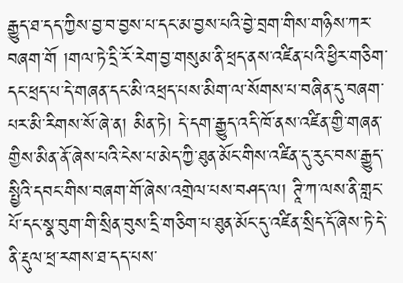རྒྱུད་ཐ་དད་ཀྱིས་བྱ་བ་བྱས་པ་དང་མ་བྱས་པའི་བྱེ་བྲག་གིས་གཉིས་ཀར་བཞག་གོ །གལ་ཏེ་དྲི་རོ་རེག་བྱ་གསུམ་ནི་ཕྲད་ནས་འཛིན་པའི་ཕྱིར་གཅིག་དང་ཕྲད་པ་དེ་གཞན་དང་མི་འཕྲད་པས་མིག་ལ་སོགས་པ་བཞིན་དུ་བཞག་པར་མི་རིགས་སོ་ཞེ་ན། མིན་ཏེ། དེ་དག་རྒྱུད་འདི་ཁོ་ནས་འཛིན་གྱི་གཞན་གྱིས་མིན་ནོ་ཞེས་པའི་ངེས་པ་མེད་ཀྱི་ཐུན་མོང་གིས་འཛིན་དུ་རུང་བས་རྒྱུད་སྤྱིའི་དབང་གིས་བཞག་གོ་ཞེས་འགྲེལ་པས་བཤད་ལ། ཊཱི་ཀ་ལས་ནི་གླང་པོ་དང་སྣ་བུག་གི་སྲིན་བུས་དྲི་གཅིག་པ་ཐུན་མོང་དུ་འཛིན་སྲིད་དོ་ཞེས་ཏེ་དེ་ནི་རྡུལ་ཕྲ་རགས་ཐ་དད་པས་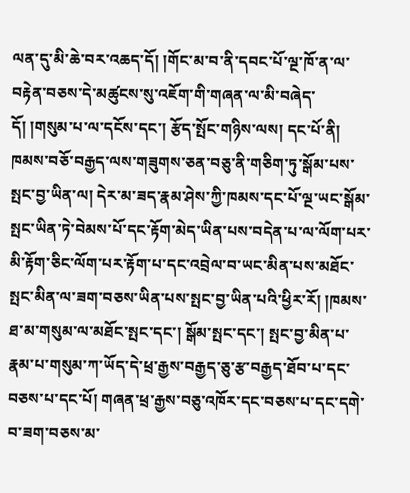ལན་དུ་མི་ཆེ་བར་འཆད་དོ། །གོང་མ་བ་ནི་དབང་པོ་ལྔ་ཁོ་ན་ལ་བརྟེན་བཅས་དེ་མཚུངས་སུ་འཇོག་གི་གཞན་ལ་མི་བཞེད་དོ། །གསུམ་པ་ལ་དངོས་དང་། རྩོད་སྤོང་གཉིས་ལས། དང་པོ་ནི། ཁམས་བཅོ་བརྒྱད་ལས་གཟུགས་ཅན་བཅུ་ནི་གཅིག་ཏུ་སྒོམ་པས་སྤང་བྱ་ཡིན་ལ། དེར་མ་ཟད་རྣམ་ཤེས་ཀྱི་ཁམས་དང་པོ་ལྔ་ཡང་སྒོམ་སྤང་ཡིན་ཏེ་བེམས་པོ་དང་རྟོག་མེད་ཡིན་པས་བདེན་པ་ལ་ལོག་པར་མི་རྟོག་ཅིང་ལོག་པར་རྟོག་པ་དང་འབྲེལ་བ་ཡང་མིན་པས་མཐོང་སྤང་མིན་ལ་ཟག་བཅས་ཡིན་པས་སྤང་བྱ་ཡིན་པའི་ཕྱིར་རོ། །ཁམས་ཐ་མ་གསུམ་ལ་མཐོང་སྤང་དང་། སྒོམ་སྤང་དང་། སྤང་བྱ་མིན་པ་རྣམ་པ་གསུམ་ཀ་ཡོད་དེ་ཕྲ་རྒྱས་བརྒྱད་ཅུ་རྩ་བརྒྱད་ཐོབ་པ་དང་བཅས་པ་དང་པོ། གཞན་ཕྲ་རྒྱས་བཅུ་འཁོར་དང་བཅས་པ་དང་དགེ་བ་ཟག་བཅས་མ་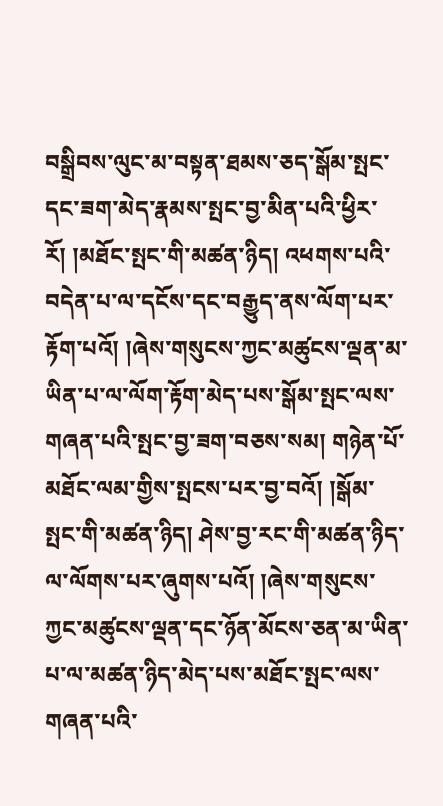བསྒྲིབས་ལུང་མ་བསྟན་ཐམས་ཅད་སྒོམ་སྤང་དང་ཟག་མེད་རྣམས་སྤང་བྱ་མིན་པའི་ཕྱིར་རོ། །མཐོང་སྤང་གི་མཚན་ཉིད། འཕགས་པའི་བདེན་པ་ལ་དངོས་དང་བརྒྱུད་ནས་ལོག་པར་རྟོག་པའོ། །ཞེས་གསུངས་ཀྱང་མཚུངས་ལྡན་མ་ཡིན་པ་ལ་ལོག་རྟོག་མེད་པས་སྒོམ་སྤང་ལས་གཞན་པའི་སྤང་བྱ་ཟག་བཅས་སམ། གཉེན་པོ་མཐོང་ལམ་གྱིས་སྤངས་པར་བྱ་བའོ། །སྒོམ་སྤང་གི་མཚན་ཉིད། ཤེས་བྱ་རང་གི་མཚན་ཉིད་ལ་ལོགས་པར་ཞུགས་པའོ། །ཞེས་གསུངས་ཀྱང་མཚུངས་ལྡན་དང་ཉོན་མོངས་ཅན་མ་ཡིན་པ་ལ་མཚན་ཉིད་མེད་པས་མཐོང་སྤང་ལས་གཞན་པའི་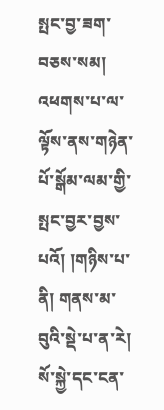སྤང་བྱ་ཟག་བཅས་སམ། འཕགས་པ་ལ་ལྟོས་ནས་གཉེན་པོ་སྒོམ་ལམ་གྱི་སྤང་བྱར་བྱས་པའོ། །གཉིས་པ་ནི། གནས་མ་བུའི་སྡེ་པ་ན་རེ། སོ་སྐྱེ་དང་ངན་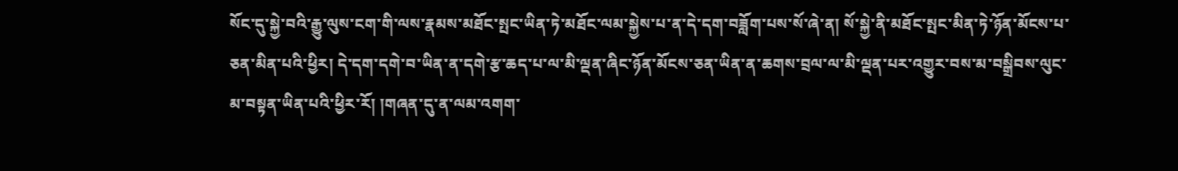སོང་དུ་སྐྱེ་བའི་རྒྱུ་ལུས་ངག་གི་ལས་རྣམས་མཐོང་སྤང་ཡིན་ཏེ་མཐོང་ལམ་སྐྱེས་པ་ན་དེ་དག་བཟློག་པས་སོ་ཞེ་ན། སོ་སྐྱེ་ནི་མཐོང་སྤང་མིན་ཏེ་ཉོན་མོངས་པ་ཅན་མིན་པའི་ཕྱིར། དེ་དག་དགེ་བ་ཡིན་ན་དགེ་རྩ་ཆད་པ་ལ་མི་ལྡན་ཞིང་ཉོན་མོངས་ཅན་ཡིན་ན་ཆགས་བྲལ་ལ་མི་ལྡན་པར་འགྱུར་བས་མ་བསྒྲིབས་ལུང་མ་བསྟན་ཡིན་པའི་ཕྱིར་རོ། །གཞན་དུ་ན་ལམ་འགག་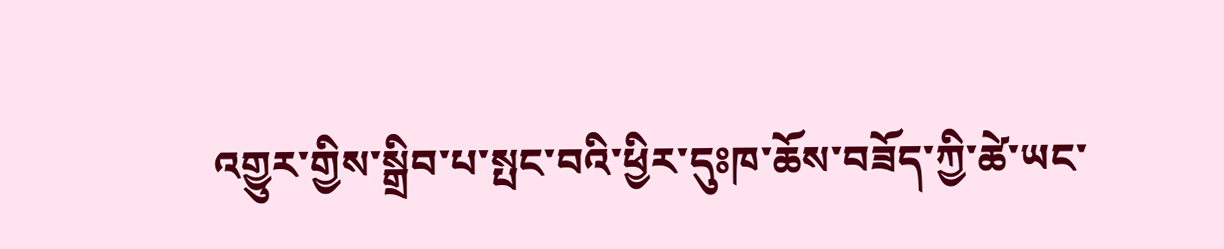འགྱུར་གྱིས་སྒྲིབ་པ་སྤང་བའི་ཕྱིར་དུཿཁ་ཆོས་བཟོད་ཀྱི་ཚེ་ཡང་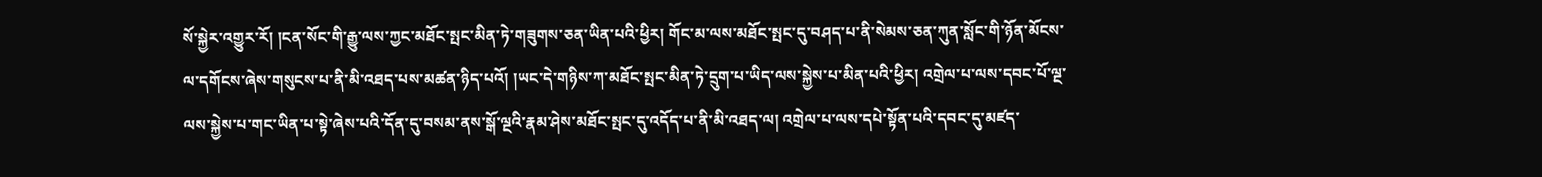སོ་སྐྱེར་འགྱུར་རོ། །ངན་སོང་གི་རྒྱུ་ལས་ཀྱང་མཐོང་སྤང་མིན་ཏེ་གཟུགས་ཅན་ཡིན་པའི་ཕྱིར། གོང་མ་ལས་མཐོང་སྤང་དུ་བཤད་པ་ནི་སེམས་ཅན་ཀུན་སློང་གི་ཉོན་མོངས་ལ་དགོངས་ཞེས་གསུངས་པ་ནི་མི་འཐད་པས་མཚན་ཉིད་པའོ། །ཡང་དེ་གཉིས་ཀ་མཐོང་སྤང་མིན་ཏེ་དྲུག་པ་ཡིད་ལས་སྐྱེས་པ་མིན་པའི་ཕྱིར། འགྲེལ་པ་ལས་དབང་པོ་ལྔ་ལས་སྐྱེས་པ་གང་ཡིན་པ་སྟེ་ཞེས་པའི་དོན་དུ་བསམ་ནས་སྒོ་ལྔའི་རྣམ་ཤེས་མཐོང་སྤང་དུ་འདོད་པ་ནི་མི་འཐད་ལ། འགྲེལ་པ་ལས་དཔེ་སྟོན་པའི་དབང་དུ་མཛད་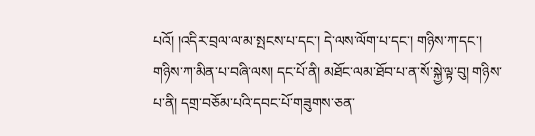པའོ། །འདིར་བྲལ་ལ་མ་སྤངས་པ་དང་། དེ་ལས་ལོག་པ་དང་། གཉིས་ཀ་དང་། གཉིས་ཀ་མིན་པ་བཞི་ལས། དང་པོ་ནི། མཐོང་ལམ་ཐོབ་པ་ན་སོ་སྐྱེ་ལྟ་བུ། གཉིས་པ་ནི། དགྲ་བཅོམ་པའི་དབང་པོ་གཟུགས་ཅན་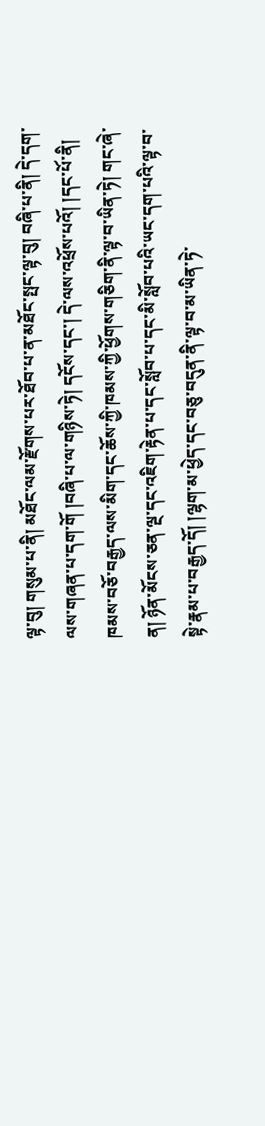ལྟ་བུ། གསུམ་པ་ནི། མཐོང་ལམ་རྫོགས་པར་ཐོབ་པ་ན་མཐོང་སྤང་ལྟ་བུ། བཞི་པ་ནི། དེ་དག་ལས་གཞན་པ་དག་གོ །བཞི་པ་ལ་གཉིས་ཏེ། དངོས་དང་། དེ་ལས་འཕྲོས་པའོ། །དང་པོ་ནི། ཁམས་བཅོ་བརྒྱད་ལས་མིག་དང་ཆོས་ཀྱི་ཁམས་ཀྱི་ཕྱོགས་གཅིག་ནི་ལྟ་བ་ཡིན་ཏེ། གང་ཞེ་ན། ཉོན་མོངས་ཅན་ལྔ་དང་འཇིག་རྟེན་པ་དང་སློབ་པ་དང་མི་སློབ་པའི་ཡང་དག་པའི་ལྟ་བ་སྟེ་རྣམ་པ་བརྒྱད་དོ། །ལྷག་མ་ཕྱེད་དང་བཅུ་བདུན་ནི་ལྟ་བ་མ་ཡིན་ཏེ་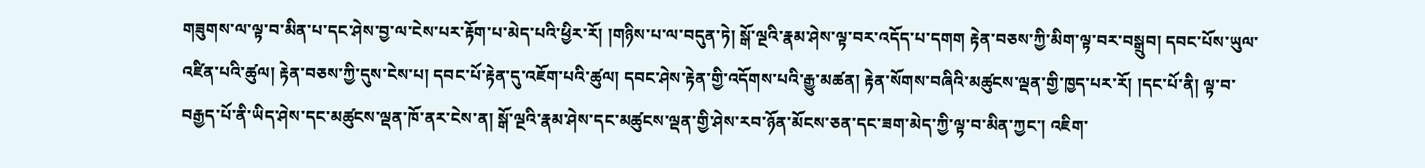གཟུགས་ལ་ལྟ་བ་མིན་པ་དང་ཤེས་བྱ་ལ་ངེས་པར་རྟོག་པ་མེད་པའི་ཕྱིར་རོ། །གཉིས་པ་ལ་བདུན་ཏེ། སྒོ་ལྔའི་རྣམ་ཤེས་ལྟ་བར་འདོད་པ་དགག རྟེན་བཅས་ཀྱི་མིག་ལྟ་བར་བསྒྲུབ། དབང་པོས་ཡུལ་འཛིན་པའི་ཚུལ། རྟེན་བཅས་ཀྱི་དུས་ངེས་པ། དབང་པོ་རྟེན་དུ་འཇོག་པའི་ཚུལ། དབང་ཤེས་རྟེན་གྱི་འདོགས་པའི་རྒྱུ་མཚན། རྟེན་སོགས་བཞིའི་མཚུངས་ལྡན་གྱི་ཁྱད་པར་རོ། །དང་པོ་ནི། ལྟ་བ་བརྒྱད་པོ་ནི་ཡིད་ཤེས་དང་མཚུངས་ལྡན་ཁོ་ནར་ངེས་ན། སྒོ་ལྔའི་རྣམ་ཤེས་དང་མཚུངས་ལྡན་གྱི་ཤེས་རབ་ཉོན་མོངས་ཅན་དང་ཟག་མེད་ཀྱི་ལྟ་བ་མིན་ཀྱང་། འཇིག་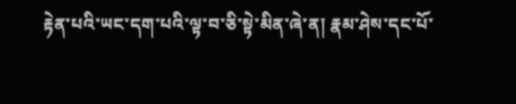རྟེན་པའི་ཡང་དག་པའི་ལྟ་བ་ཅི་སྟེ་མིན་ཞེ་ན། རྣམ་ཤེས་དང་པོ་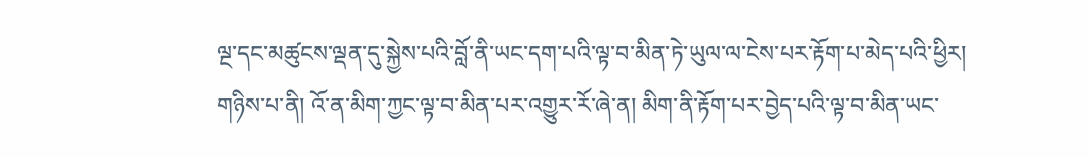ལྔ་དང་མཚུངས་ལྡན་དུ་སྐྱེས་པའི་བློ་ནི་ཡང་དག་པའི་ལྟ་བ་མིན་ཏེ་ཡུལ་ལ་ངེས་པར་རྟོག་པ་མེད་པའི་ཕྱིར། གཉིས་པ་ནི། འོ་ན་མིག་ཀྱང་ལྟ་བ་མིན་པར་འགྱུར་རོ་ཞེ་ན། མིག་ནི་རྟོག་པར་བྱེད་པའི་ལྟ་བ་མིན་ཡང་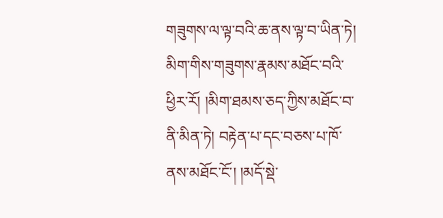གཟུགས་ལ་ལྟ་བའི་ཆ་ནས་ལྟ་བ་ཡིན་ཏེ། མིག་གིས་གཟུགས་རྣམས་མཐོང་བའི་ཕྱིར་རོ། །མིག་ཐམས་ཅད་ཀྱིས་མཐོང་བ་ནི་མིན་ཏེ། བརྟེན་པ་དང་བཅས་པ་ཁོ་ནས་མཐོང་ངོ་། །མདོ་སྡེ་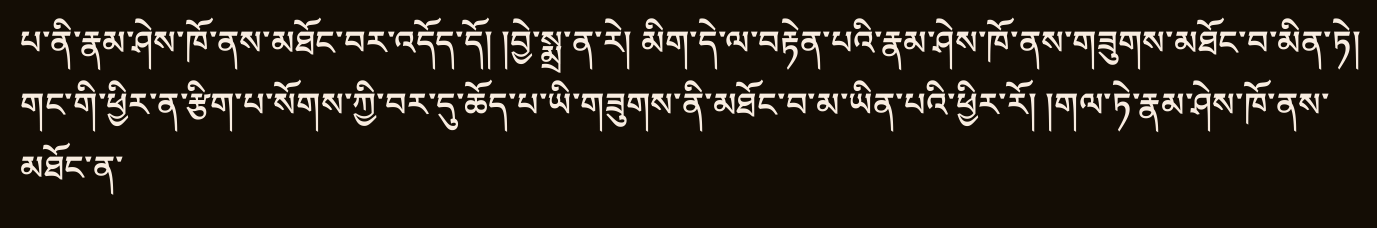པ་ནི་རྣམ་ཤེས་ཁོ་ནས་མཐོང་བར་འདོད་དོ། །བྱེ་སྨྲ་ན་རེ། མིག་དེ་ལ་བརྟེན་པའི་རྣམ་ཤེས་ཁོ་ནས་གཟུགས་མཐོང་བ་མིན་ཏེ། གང་གི་ཕྱིར་ན་རྩིག་པ་སོགས་ཀྱི་བར་དུ་ཆོད་པ་ཡི་གཟུགས་ནི་མཐོང་བ་མ་ཡིན་པའི་ཕྱིར་རོ། །གལ་ཏེ་རྣམ་ཤེས་ཁོ་ནས་མཐོང་ན་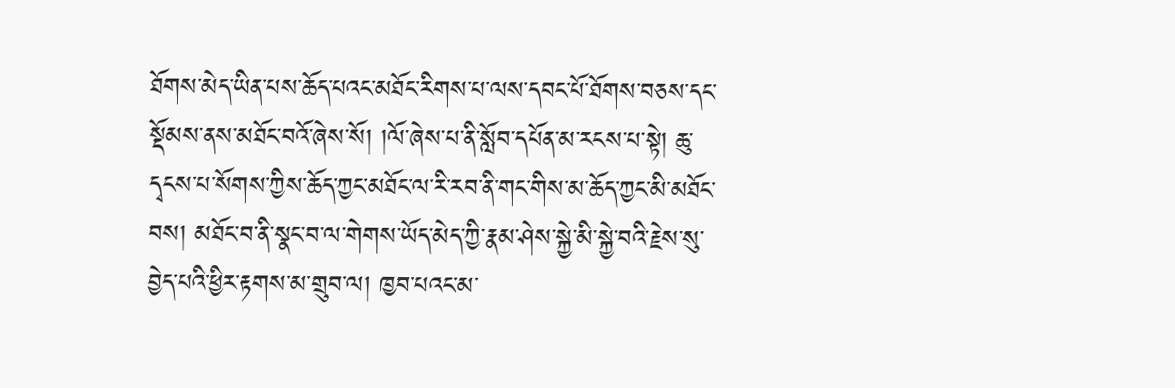ཐོགས་མེད་ཡིན་པས་ཆོད་པའང་མཐོང་རིགས་པ་ལས་དབང་པོ་ཐོགས་བཅས་དང་སྡོམས་ནས་མཐོང་བའོ་ཞེས་སོ། །ལོ་ཞེས་པ་ནི་སློབ་དཔོན་མ་རངས་པ་སྟེ། ཆུ་དྭངས་པ་སོགས་ཀྱིས་ཆོད་ཀྱང་མཐོང་ལ་རི་རབ་ནི་གང་གིས་མ་ཆོད་ཀྱང་མི་མཐོང་བས། མཐོང་བ་ནི་སྣང་བ་ལ་གེགས་ཡོད་མེད་ཀྱི་རྣམ་ཤེས་སྐྱེ་མི་སྐྱེ་བའི་རྗེས་སུ་བྱེད་པའི་ཕྱིར་རྟགས་མ་གྲུབ་ལ། ཁྱབ་པའང་མ་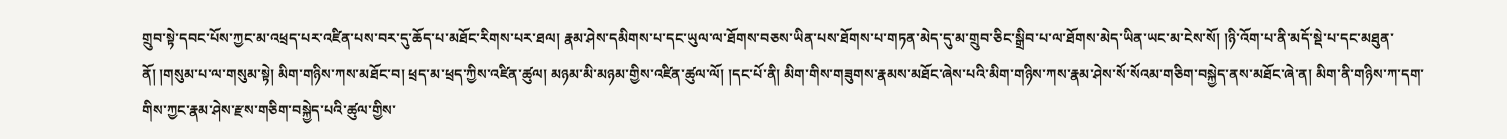གྲུབ་སྟེ་དབང་པོས་ཀྱང་མ་འཕྲད་པར་འཛིན་པས་བར་དུ་ཆོད་པ་མཐོང་རིགས་པར་ཐལ། རྣམ་ཤེས་དམིགས་པ་དང་ཡུལ་ལ་ཐོགས་བཅས་ཡིན་པས་ཐོགས་པ་གཏན་མེད་དུ་མ་གྲུབ་ཅིང་སྒྲིབ་པ་ལ་ཐོགས་མེད་ཡིན་ཡང་མ་ངེས་སོ། །ཉི་འོག་པ་ནི་མདོ་སྡེ་པ་དང་མཐུན་ནོ། །གསུམ་པ་ལ་གསུམ་སྟེ། མིག་གཉིས་ཀས་མཐོང་བ། ཕྲད་མ་ཕྲད་ཀྱིས་འཛིན་ཚུལ། མཉམ་མི་མཉམ་གྱིས་འཛིན་ཚུལ་ལོ། །དང་པོ་ནི། མིག་གིས་གཟུགས་རྣམས་མཐོང་ཞེས་པའི་མིག་གཉིས་ཀས་རྣམ་ཤེས་སོ་སོའམ་གཅིག་བསྐྱེད་ནས་མཐོང་ཞེ་ན། མིག་ནི་གཉིས་ཀ་དག་གིས་ཀྱང་རྣམ་ཤེས་རྫས་གཅིག་བསྐྱེད་པའི་ཚུལ་གྱིས་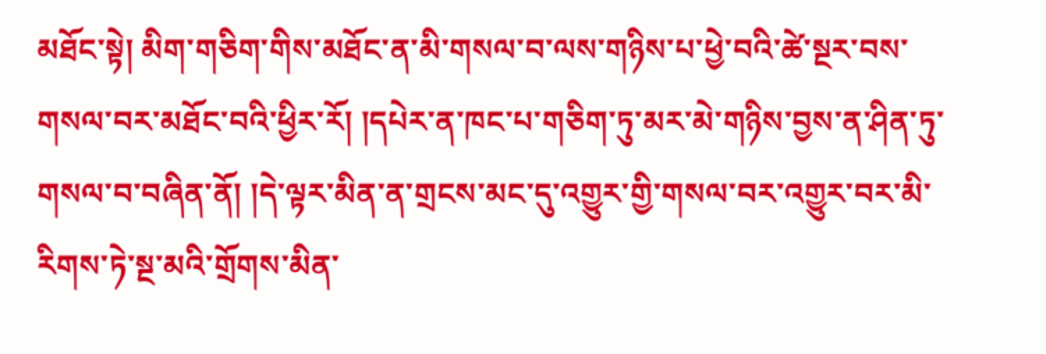མཐོང་སྟེ། མིག་གཅིག་གིས་མཐོང་ན་མི་གསལ་བ་ལས་གཉིས་པ་ཕྱེ་བའི་ཚེ་སྔར་བས་གསལ་བར་མཐོང་བའི་ཕྱིར་རོ། །དཔེར་ན་ཁང་པ་གཅིག་ཏུ་མར་མེ་གཉིས་བྱས་ན་ཤིན་ཏུ་གསལ་བ་བཞིན་ནོ། །དེ་ལྟར་མིན་ན་གྲངས་མང་དུ་འགྱུར་གྱི་གསལ་བར་འགྱུར་བར་མི་རིགས་ཏེ་སྔ་མའི་གྲོགས་མིན་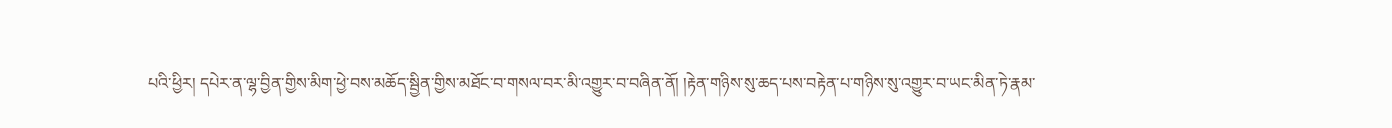པའི་ཕྱིར། དཔེར་ན་ལྷ་བྱིན་གྱིས་མིག་ཕྱེ་བས་མཆོད་སྦྱིན་གྱིས་མཐོང་བ་གསལ་བར་མི་འགྱུར་བ་བཞིན་ནོ། །རྟེན་གཉིས་སུ་ཆད་པས་བརྟེན་པ་གཉིས་སུ་འགྱུར་བ་ཡང་མིན་ཏེ་རྣམ་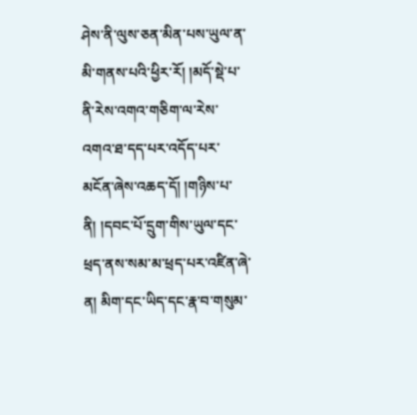ཤེས་ནི་ལུས་ཅན་མིན་པས་ཡུལ་ན་མི་གནས་པའི་ཕྱིར་རོ། །མདོ་སྡེ་པ་ནི་རེས་འགའ་གཅིག་ལ་རེས་འགའ་ཐ་དད་པར་འདོད་པར་མངོན་ཞེས་འཆད་དོ། །གཉིས་པ་ནི། །དབང་པོ་དྲུག་གིས་ཡུལ་དང་ཕྲད་ནས་སམ་མ་ཕྲད་པར་འཛིན་ཞེ་ན། མིག་དང་ཡིད་དང་རྣ་བ་གསུམ་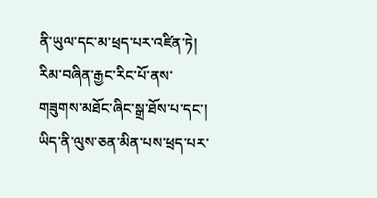ནི་ཡུལ་དང་མ་ཕྲད་པར་འཛིན་ཏེ། རིམ་བཞིན་རྒྱང་རིང་པོ་ནས་གཟུགས་མཐོང་ཞིང་སྒྲ་ཐོས་པ་དང་། ཡིད་ནི་ལུས་ཅན་མིན་པས་ཕྲད་པར་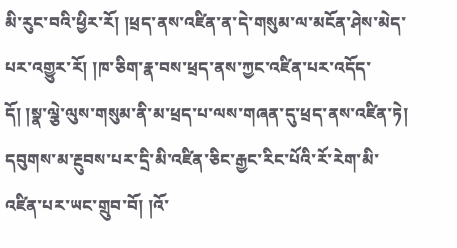མི་རུང་བའི་ཕྱིར་རོ། །ཕྲད་ནས་འཛིན་ན་དེ་གསུམ་ལ་མངོན་ཤེས་མེད་པར་འགྱུར་རོ། །ཁ་ཅིག་རྣ་བས་ཕྲད་ནས་ཀྱང་འཛིན་པར་འདོད་དོ། །སྣ་ལྕེ་ལུས་གསུམ་ནི་མ་ཕྲད་པ་ལས་གཞན་དུ་ཕྲད་ནས་འཛིན་ཏེ། དབུགས་མ་རྔུབས་པར་དྲི་མི་འཛིན་ཅིང་རྒྱང་རིང་པོའི་རོ་རེག་མི་འཛིན་པར་ཡང་གྲུབ་བོ། །འོ་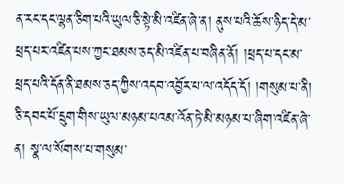ན་རང་དང་ལྷན་ཅིག་པའི་ཡུལ་ཅི་སྟེ་མི་འཛིན་ཞེ་ན། ནུས་པའི་ཆོས་ཉིད་དེ་མ་ཕྲད་པར་འཛིན་པས་ཀྱང་ཐམས་ཅད་མི་འཛིན་པ་བཞིན་ནོ། །ཕྲད་པ་དང་མ་ཕྲད་པའི་དོན་ནི་ཐམས་ཅད་ཀྱིས་འདབ་འབྱོར་པ་ལ་འདོད་དོ། །གསུམ་པ་ནི། ཅི་དབང་པོ་དྲུག་གིས་ཡུལ་མཉམ་པའམ་འོན་ཏེ་མི་མཉམ་པ་ཞིག་འཛིན་ཞེ་ན། སྣ་ལ་སོགས་པ་གསུམ་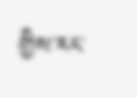གྱིས་རང་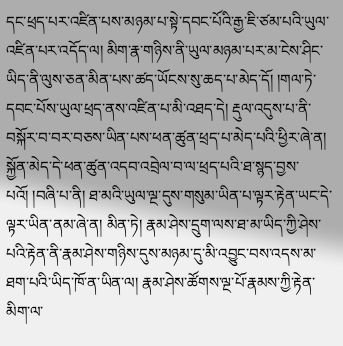དང་ཕྲད་པར་འཛིན་པས་མཉམ་པ་སྟེ་དབང་པོའི་རྒྱ་ཇི་ཙམ་པའི་ཡུལ་འཛིན་པར་འདོད་ལ། མིག་རྣ་གཉིས་ནི་ཡུལ་མཉམ་པར་མ་ངེས་ཤིང་ཡིད་ནི་ལུས་ཅན་མིན་པས་ཚད་ཡོངས་སུ་ཆད་པ་མེད་དོ། །གལ་ཏེ་དབང་པོས་ཡུལ་ཕྲད་ནས་འཛིན་པ་མི་འཐད་དེ། རྡུལ་འདུས་པ་ནི་བསྐོར་བ་བར་བཅས་ཡིན་པས་ཕན་ཚུན་ཕྲད་པ་མེད་པའི་ཕྱིར་ཞེ་ན། སྐྱོན་མེད་དེ་ཕན་ཚུན་འདབ་འབྲེལ་བ་ལ་ཕྲད་པའི་ཐ་སྙད་བྱས་པའོ། །བཞི་པ་ནི། ཐ་མའི་ཡུལ་ལྔ་དུས་གསུམ་ཡིན་པ་ལྟར་རྟེན་ཡང་དེ་ལྟར་ཡིན་ནམ་ཞེ་ན། མིན་ཏེ། རྣམ་ཤེས་དྲུག་ལས་ཐ་མ་ཡིད་ཀྱི་ཤེས་པའི་རྟེན་ནི་རྣམ་ཤེས་གཉིས་དུས་མཉམ་དུ་མི་འབྱུང་བས་འདས་མ་ཐག་པའི་ཡིད་ཁོ་ན་ཡིན་ལ། རྣམ་ཤེས་ཚོགས་ལྔ་པོ་རྣམས་ཀྱི་རྟེན་མིག་ལ་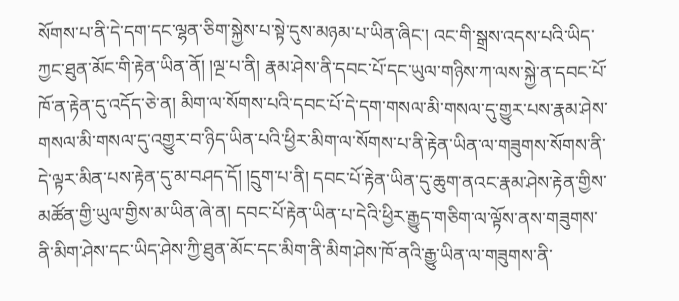སོགས་པ་ནི་དེ་དག་དང་ལྷན་ཅིག་སྐྱེས་པ་སྟེ་དུས་མཉམ་པ་ཡིན་ཞིང་། འང་གི་སྒྲས་འདས་པའི་ཡིད་ཀྱང་ཐུན་མོང་གི་རྟེན་ཡིན་ནོ། །ལྔ་པ་ནི། རྣམ་ཤེས་ནི་དབང་པོ་དང་ཡུལ་གཉིས་ཀ་ལས་སྐྱེ་ན་དབང་པོ་ཁོ་ན་རྟེན་དུ་འདོད་ཅེ་ན། མིག་ལ་སོགས་པའི་དབང་པོ་དེ་དག་གསལ་མི་གསལ་དུ་གྱུར་པས་རྣམ་ཤེས་གསལ་མི་གསལ་དུ་འགྱུར་བ་ཉིད་ཡིན་པའི་ཕྱིར་མིག་ལ་སོགས་པ་ནི་རྟེན་ཡིན་ལ་གཟུགས་སོགས་ནི་དེ་ལྟར་མིན་པས་རྟེན་དུ་མ་བཤད་དོ། །དྲུག་པ་ནི། དབང་པོ་རྟེན་ཡིན་དུ་ཆུག་ནའང་རྣམ་ཤེས་རྟེན་གྱིས་མཚོན་གྱི་ཡུལ་གྱིས་མ་ཡིན་ཞེ་ན། དབང་པོ་རྟེན་ཡིན་པ་དེའི་ཕྱིར་རྒྱུད་གཅིག་ལ་ལྟོས་ནས་གཟུགས་ནི་མིག་ཤེས་དང་ཡིད་ཤེས་ཀྱི་ཐུན་མོང་དང་མིག་ནི་མིག་ཤེས་ཁོ་ནའི་རྒྱུ་ཡིན་ལ་གཟུགས་ནི་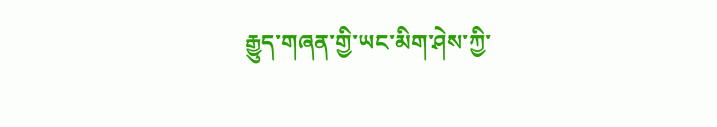རྒྱུད་གཞན་གྱི་ཡང་མིག་ཤེས་ཀྱི་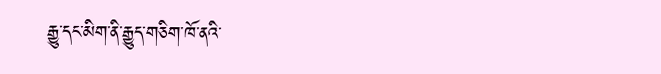རྒྱུ་དང་མིག་ནི་རྒྱུད་གཅིག་ཁོ་ནའི་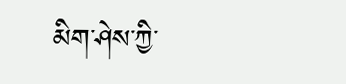མིག་ཤེས་ཀྱི་